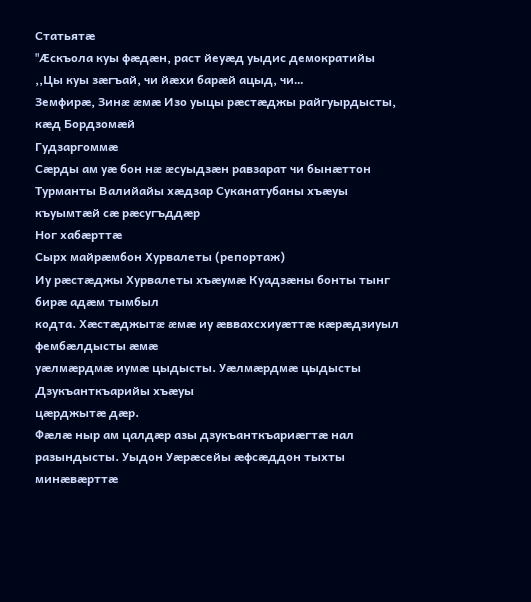Статьятæ
"Æскъола куы фæдæн, раст йеуæд уыдис демократийы
,,Цы куы зæгъай, чи йæхи барæй ацыд, чи…
Земфирæ, Зинæ æмæ Изо уыцы рæстæджы райгуырдысты, кæд Бордзомæй
Гудзаргоммæ
Сæрды ам уæ бон нæ æсуыдзæн равзарат чи бынæттон
Турманты Валийайы хæдзар Суканатубаны хъæуы къуымтæй сæ рæсугъддæр
Ног хабæрттæ
Сырх майрæмбон Хурвалеты (репортаж)
Иу рæстæджы Хурвалеты хъæумæ Куадзæны бонты тынг бирæ адæм тымбыл
кодта. Хæстæджытæ æмæ иу æввахсхиуæттæ кæрæдзиуыл фембæлдысты æмæ
уæлмæрдмæ иумæ цыдысты. Уæлмæрдмæ цыдысты Дзукъанткъарийы хъæуы
цæрджытæ дæр.
Фæлæ ныр ам цалдæр азы дзукъанткъариæгтæ нал разындысты. Уыдон Уæрæсейы æфсæддон тыхты минæвæрттæ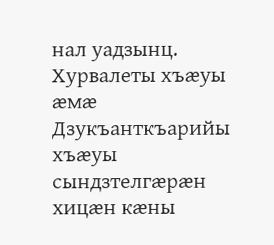нал уадзынц. Хурвалеты хъæуы æмæ Дзукъанткъарийы хъæуы сындзтелгæрæн хицæн кæны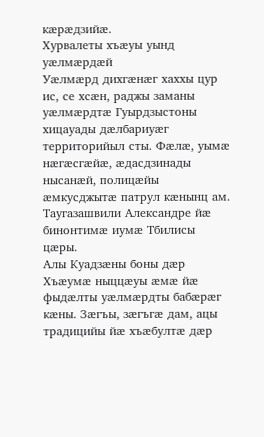кæрæдзийæ.
Хурвалеты хъæуы уынд уæлмæрдæй
Уæлмæрд дихгæнæг хаххы цур ис, се хсæн, раджы заманы уæлмæрдтæ Гуырдзыстоны хицауады дæлбариуæг территорийыл сты. Фæлæ, уымæ нæгæсгæйæ, æдасдзинады нысанæй, полицæйы æмкусджытæ патрул кæнынц ам.
Таугазашвили Александре йæ бинонтимæ иумæ Тбилисы цæры.
Алы Куадзæны боны дæр Хъæумæ ныццæуы æмæ йæ фыдæлты уæлмæрдты бабæрæг кæны. Зæгъы, зæгъгæ дам, ацы традицийы йæ хъæбултæ дæр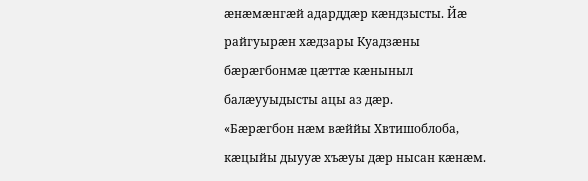æнæмæнгæй адарддæр кæндзысты. Йæ райгуырæн хæдзары Куадзæны бæрæгбонмæ цæттæ кæныныл балæууыдысты ацы аз дæр.
«Бæрæгбон нæм вæййы Хвтишоблоба, кæцыйы дыууæ хъæуы дæр нысан кæнæм.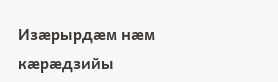Изæрырдæм нæм кæрæдзийы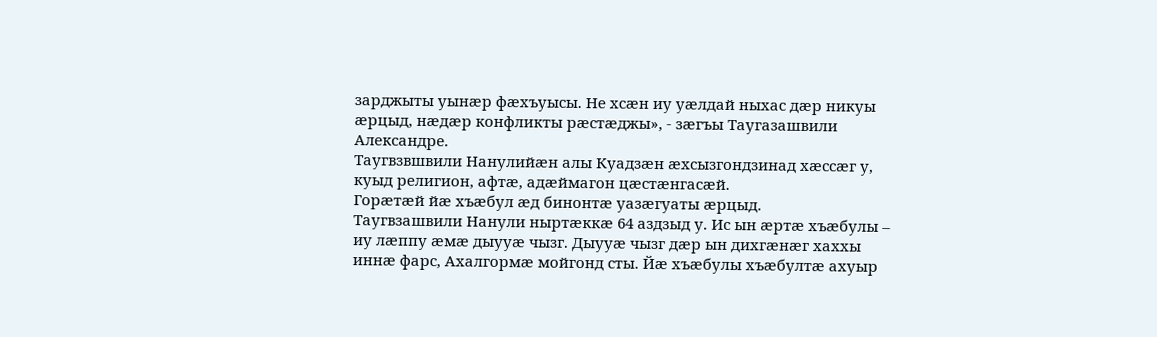зарджыты уынæр фæхъуысы. Не хсæн иу уæлдай ныхас дæр никуы æрцыд, нæдæр конфликты рæстæджы», - зæгъы Таугазашвили Александре.
Таугвзвшвили Нанулийæн алы Куадзæн æхсызгондзинад хæссæг у, куыд религион, афтæ, адæймагон цæстæнгасæй.
Горæтæй йæ хъæбул æд бинонтæ уазæгуаты æрцыд.
Таугвзашвили Нанули ныртæккæ 64 аздзыд у. Ис ын æртæ хъæбулы – иу лæппу æмæ дыууæ чызг. Дыууæ чызг дæр ын дихгæнæг хаххы иннæ фарс, Ахалгормæ мойгонд сты. Йæ хъæбулы хъæбултæ ахуыр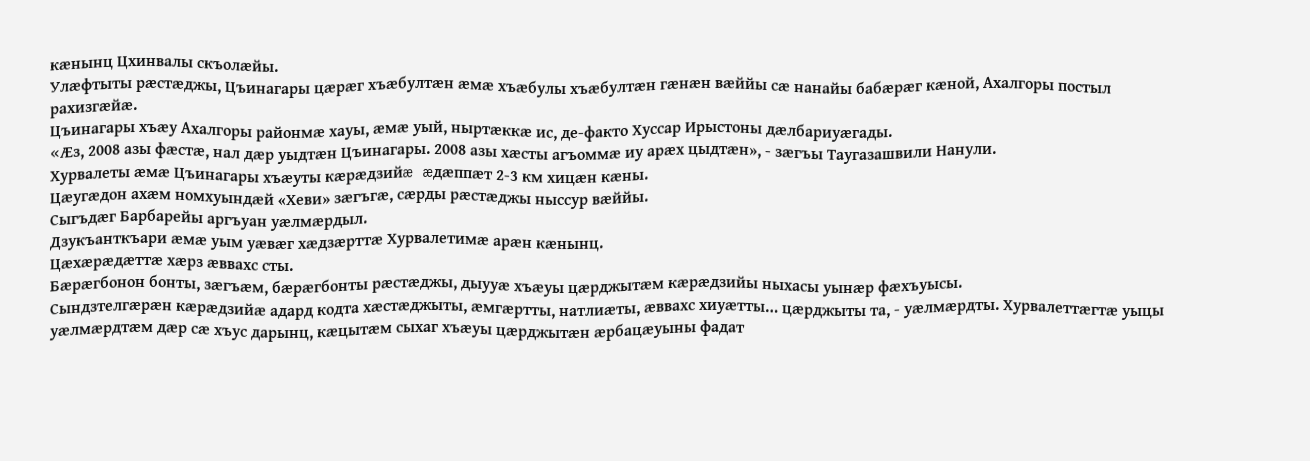кæнынц Цхинвалы скъолæйы.
Улæфтыты рæстæджы, Цъинагары цæрæг хъæбултæн æмæ хъæбулы хъæбултæн гæнæн вæййы сæ нанайы бабæрæг кæной, Ахалгоры постыл рахизгæйæ.
Цъинагары хъæу Ахалгоры районмæ хауы, æмæ уый, ныртæккæ ис, де-факто Хуссар Ирыстоны дæлбариуæгады.
«Æз, 2008 азы фæстæ, нал дæр уыдтæн Цъинагары. 2008 азы хæсты агъоммæ иу арæх цыдтæн», - зæгъы Таугазашвили Нанули.
Хурвалеты æмæ Цъинагары хъæуты кæрæдзийæ æдæппæт 2-3 км хицæн кæны.
Цæугæдон ахæм номхуындæй «Хеви» зæгъгæ, сæрды рæстæджы ныссур вæййы.
Сыгъдæг Барбарейы аргъуан уæлмæрдыл.
Дзукъанткъари æмæ уым уæвæг хæдзæрттæ Хурвалетимæ арæн кæнынц.
Цæхæрæдæттæ хæрз æввахс сты.
Бæрæгбонон бонты, зæгъæм, бæрæгбонты рæстæджы, дыууæ хъæуы цæрджытæм кæрæдзийы ныхасы уынæр фæхъуысы.
Сындзтелгæрæн кæрæдзийæ адард кодта хæстæджыты, æмгæртты, натлиæты, æввахс хиуæтты… цæрджыты та, - уæлмæрдты. Хурвалеттæгтæ уыцы уæлмæрдтæм дæр сæ хъус дарынц, кæцытæм сыхаг хъæуы цæрджытæн æрбацæуыны фадат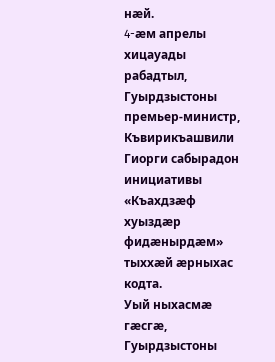нæй.
4-æм апрелы хицауады рабадтыл, Гуырдзыстоны премьер-министр, Къвирикъашвили Гиорги сабырадон инициативы «Къахдзæф хуыздæр фидæнырдæм» тыххæй æрныхас кодта.
Уый ныхасмæ гæсгæ, Гуырдзыстоны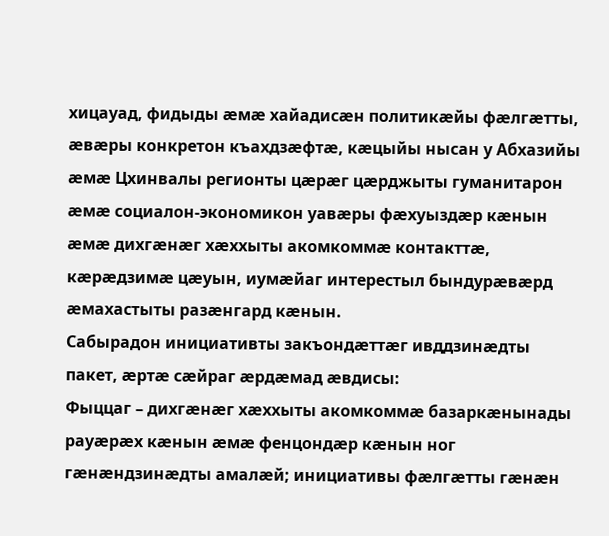хицауад, фидыды æмæ хайадисæн политикæйы фæлгæтты, æвæры конкретон къахдзæфтæ, кæцыйы нысан у Абхазийы æмæ Цхинвалы регионты цæрæг цæрджыты гуманитарон æмæ социалон-экономикон уавæры фæхуыздæр кæнын æмæ дихгæнæг хæххыты акомкоммæ контакттæ, кæрæдзимæ цæуын, иумæйаг интерестыл бындурæвæрд æмахастыты разæнгард кæнын.
Сабырадон инициативты закъондæттæг ивддзинæдты пакет, æртæ сæйраг æрдæмад æвдисы:
Фыццаг – дихгæнæг хæххыты акомкоммæ базаркæнынады рауæрæх кæнын æмæ фенцондæр кæнын ног гæнæндзинæдты амалæй; инициативы фæлгæтты гæнæн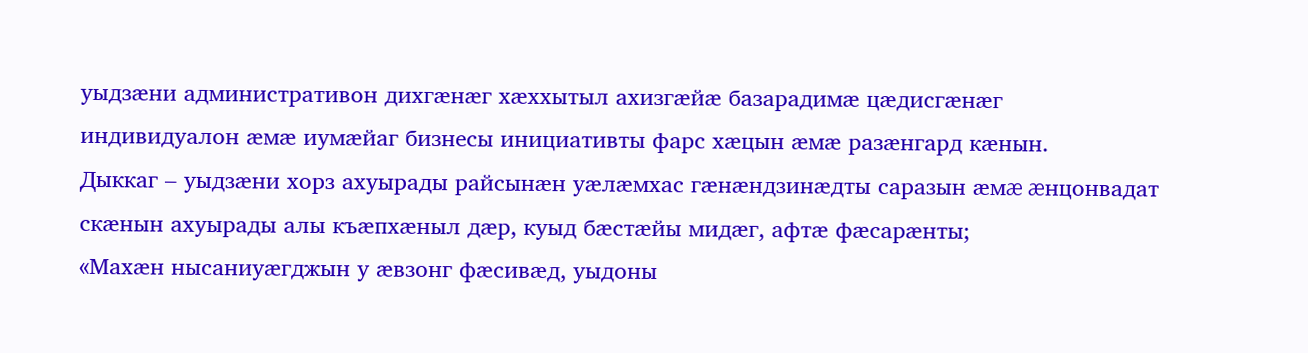уыдзæни административон дихгæнæг хæххытыл ахизгæйæ базарадимæ цæдисгæнæг индивидуалон æмæ иумæйаг бизнесы инициативты фарс хæцын æмæ разæнгард кæнын.
Дыккаг – уыдзæни хорз ахуырады райсынæн уæлæмхас гæнæндзинæдты саразын æмæ æнцонвадат скæнын ахуырады алы къæпхæныл дæр, куыд бæстæйы мидæг, афтæ фæсарæнты;
«Махæн нысаниуæгджын у æвзонг фæсивæд, уыдоны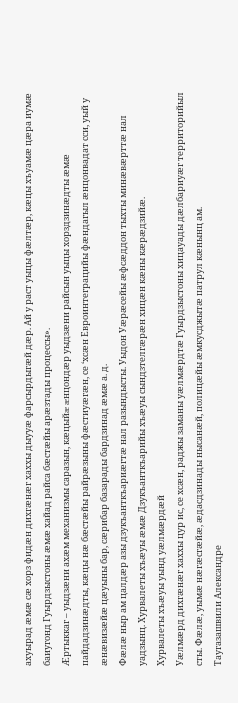ахуырад æмæ сæ хорз фидæн дихгæнæг хаххы дыууæ фарсырдыгæй дæр. Ай у раст уыцы фæлтæр, кæцы хъуамæ цæра иумæ баиугонд Гуырдзыстоны æмæ хайад райса бæстæйы арæзтады процессы».
Æртыккаг – уыдзæни ахæм механизмы саразын, кæцыйæ æнцондæр уыдзæни райсын уыцы хорздзинæдты æмæ пайдадзинæдты, кæцы нæ бæстæйы райрæзыны фæстиуæгæн, се ‘хсæн Евроинтеграцийы фæндагыл æнцонвадат сси, уый у æнæвизæйæ цæуыны бар, сæрибар базарады бардзинад æмæ а. д.
Фæлæ ныр ам цалдæр азы дзукъанткъариæгтæ нал разындысты. Уыдон Уæрæсейы æфсæддон тыхты минæвæрттæ нал уадзынц. Хурвалеты хъæуы æмæ Дзукъанткъарийы хъæуы сындзтелгæрæн хицæн кæны кæрæдзийæ.
Хурвалеты хъæуы уынд уæлмæрдæй
Уæлмæрд дихгæнæг хаххы цур ис, се хсæн, раджы заманы уæлмæрдтæ Гуырдзыстоны хицауады дæлбариуæг территорийыл сты. Фæлæ, уымæ нæгæсгæйæ, æдасдзинады нысанæй, полицæйы æмкусджытæ патрул кæнынц ам.
Таугазашвили Александре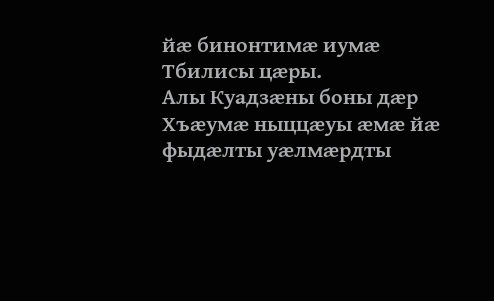йæ бинонтимæ иумæ Тбилисы цæры.
Алы Куадзæны боны дæр Хъæумæ ныццæуы æмæ йæ фыдæлты уæлмæрдты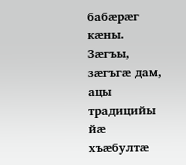бабæрæг кæны. Зæгъы, зæгъгæ дам, ацы традицийы йæ хъæбултæ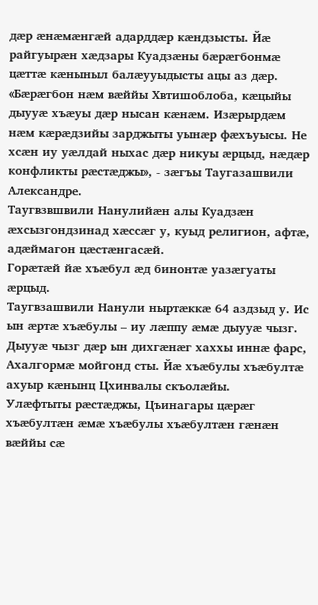дæр æнæмæнгæй адарддæр кæндзысты. Йæ райгуырæн хæдзары Куадзæны бæрæгбонмæ цæттæ кæныныл балæууыдысты ацы аз дæр.
«Бæрæгбон нæм вæййы Хвтишоблоба, кæцыйы дыууæ хъæуы дæр нысан кæнæм. Изæрырдæм нæм кæрæдзийы зарджыты уынæр фæхъуысы. Не хсæн иу уæлдай ныхас дæр никуы æрцыд, нæдæр конфликты рæстæджы», - зæгъы Таугазашвили Александре.
Таугвзвшвили Нанулийæн алы Куадзæн æхсызгондзинад хæссæг у, куыд религион, афтæ, адæймагон цæстæнгасæй.
Горæтæй йæ хъæбул æд бинонтæ уазæгуаты æрцыд.
Таугвзашвили Нанули ныртæккæ 64 аздзыд у. Ис ын æртæ хъæбулы – иу лæппу æмæ дыууæ чызг. Дыууæ чызг дæр ын дихгæнæг хаххы иннæ фарс, Ахалгормæ мойгонд сты. Йæ хъæбулы хъæбултæ ахуыр кæнынц Цхинвалы скъолæйы.
Улæфтыты рæстæджы, Цъинагары цæрæг хъæбултæн æмæ хъæбулы хъæбултæн гæнæн вæййы сæ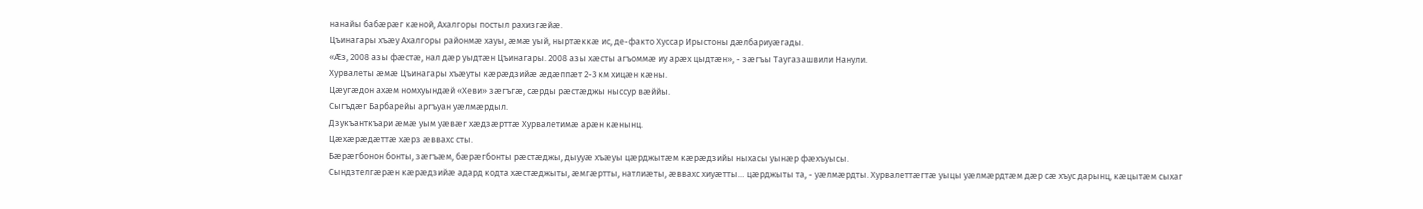нанайы бабæрæг кæной, Ахалгоры постыл рахизгæйæ.
Цъинагары хъæу Ахалгоры районмæ хауы, æмæ уый, ныртæккæ ис, де-факто Хуссар Ирыстоны дæлбариуæгады.
«Æз, 2008 азы фæстæ, нал дæр уыдтæн Цъинагары. 2008 азы хæсты агъоммæ иу арæх цыдтæн», - зæгъы Таугазашвили Нанули.
Хурвалеты æмæ Цъинагары хъæуты кæрæдзийæ æдæппæт 2-3 км хицæн кæны.
Цæугæдон ахæм номхуындæй «Хеви» зæгъгæ, сæрды рæстæджы ныссур вæййы.
Сыгъдæг Барбарейы аргъуан уæлмæрдыл.
Дзукъанткъари æмæ уым уæвæг хæдзæрттæ Хурвалетимæ арæн кæнынц.
Цæхæрæдæттæ хæрз æввахс сты.
Бæрæгбонон бонты, зæгъæм, бæрæгбонты рæстæджы, дыууæ хъæуы цæрджытæм кæрæдзийы ныхасы уынæр фæхъуысы.
Сындзтелгæрæн кæрæдзийæ адард кодта хæстæджыты, æмгæртты, натлиæты, æввахс хиуæтты… цæрджыты та, - уæлмæрдты. Хурвалеттæгтæ уыцы уæлмæрдтæм дæр сæ хъус дарынц, кæцытæм сыхаг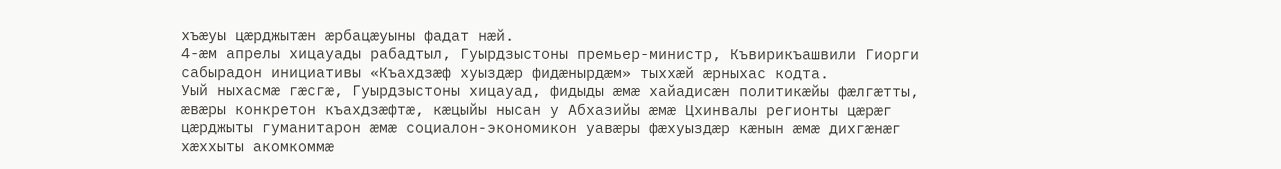хъæуы цæрджытæн æрбацæуыны фадат нæй.
4-æм апрелы хицауады рабадтыл, Гуырдзыстоны премьер-министр, Къвирикъашвили Гиорги сабырадон инициативы «Къахдзæф хуыздæр фидæнырдæм» тыххæй æрныхас кодта.
Уый ныхасмæ гæсгæ, Гуырдзыстоны хицауад, фидыды æмæ хайадисæн политикæйы фæлгæтты, æвæры конкретон къахдзæфтæ, кæцыйы нысан у Абхазийы æмæ Цхинвалы регионты цæрæг цæрджыты гуманитарон æмæ социалон-экономикон уавæры фæхуыздæр кæнын æмæ дихгæнæг хæххыты акомкоммæ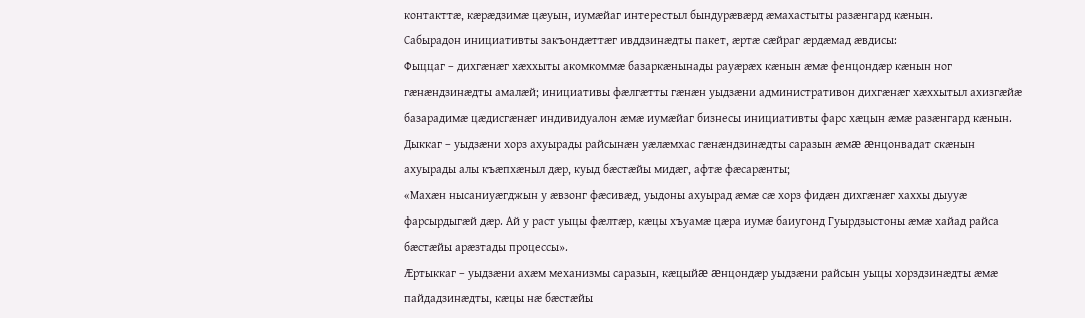контакттæ, кæрæдзимæ цæуын, иумæйаг интерестыл бындурæвæрд æмахастыты разæнгард кæнын.
Сабырадон инициативты закъондæттæг ивддзинæдты пакет, æртæ сæйраг æрдæмад æвдисы:
Фыццаг – дихгæнæг хæххыты акомкоммæ базаркæнынады рауæрæх кæнын æмæ фенцондæр кæнын ног гæнæндзинæдты амалæй; инициативы фæлгæтты гæнæн уыдзæни административон дихгæнæг хæххытыл ахизгæйæ базарадимæ цæдисгæнæг индивидуалон æмæ иумæйаг бизнесы инициативты фарс хæцын æмæ разæнгард кæнын.
Дыккаг – уыдзæни хорз ахуырады райсынæн уæлæмхас гæнæндзинæдты саразын æмæ æнцонвадат скæнын ахуырады алы къæпхæныл дæр, куыд бæстæйы мидæг, афтæ фæсарæнты;
«Махæн нысаниуæгджын у æвзонг фæсивæд, уыдоны ахуырад æмæ сæ хорз фидæн дихгæнæг хаххы дыууæ фарсырдыгæй дæр. Ай у раст уыцы фæлтæр, кæцы хъуамæ цæра иумæ баиугонд Гуырдзыстоны æмæ хайад райса бæстæйы арæзтады процессы».
Æртыккаг – уыдзæни ахæм механизмы саразын, кæцыйæ æнцондæр уыдзæни райсын уыцы хорздзинæдты æмæ пайдадзинæдты, кæцы нæ бæстæйы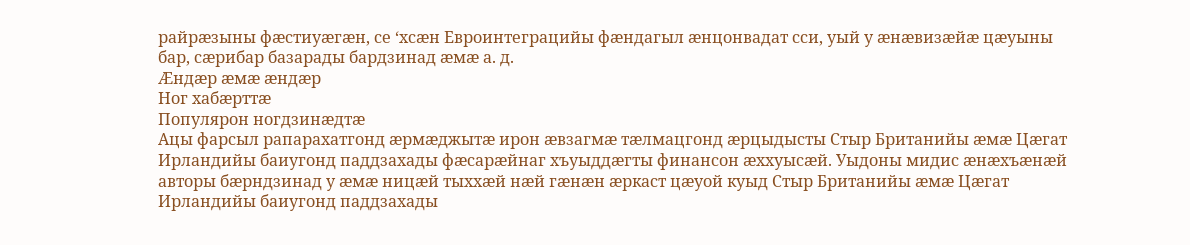райрæзыны фæстиуæгæн, се ‘хсæн Евроинтеграцийы фæндагыл æнцонвадат сси, уый у æнæвизæйæ цæуыны бар, сæрибар базарады бардзинад æмæ а. д.
Æндæр æмæ æндæр
Ног хабæрттæ
Популярон ногдзинæдтæ
Ацы фарсыл рапарахатгонд æрмæджытæ ирон æвзагмæ тæлмацгонд æрцыдысты Стыр Британийы æмæ Цæгат Ирландийы баиугонд паддзахады фæсарæйнаг хъуыддæгты финансон æххуысæй. Уыдоны мидис æнæхъæнæй авторы бæрндзинад у æмæ ницæй тыххæй нæй гæнæн æркаст цæуой куыд Стыр Британийы æмæ Цæгат Ирландийы баиугонд паддзахады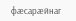фæсарæйнаг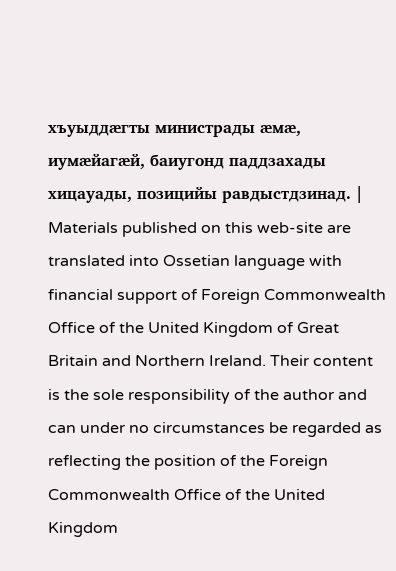хъуыддæгты министрады æмæ, иумæйагæй, баиугонд паддзахады хицауады, позицийы равдыстдзинад. |
Materials published on this web-site are translated into Ossetian language with financial support of Foreign Commonwealth Office of the United Kingdom of Great Britain and Northern Ireland. Their content is the sole responsibility of the author and can under no circumstances be regarded as reflecting the position of the Foreign Commonwealth Office of the United Kingdom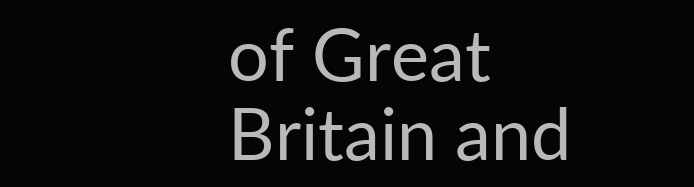of Great Britain and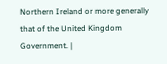Northern Ireland or more generally that of the United Kingdom Government. |